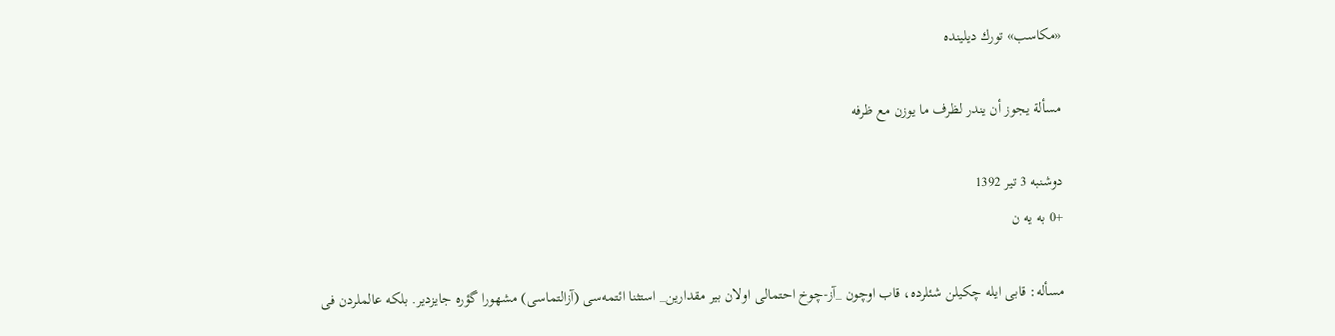«مكاسب» تورك دیلینده

مسألة یجوز أن یندر لظرف ما یوزن مع ظرفه

دوشنبه 3 تیر 1392
+0 به یه ن

مسأله: قابی ایله چكیلن شئلرده، قاب اوچون _آز-چوخ احتمالی اولان بیر مقدارین_ استثنا ائتمه‌سی (آزالتماسی) مشهورا گؤره جایزدیر. بلكه عالملردن فی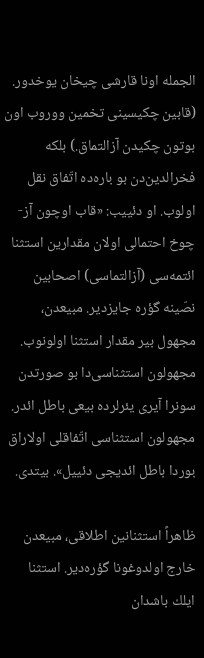الجمله اونا قارشی چیخان یوخدور. (قابین چكیسینی تخمین ووروب اون بوتون چكیدن آزالتماق.) بلكه فخرالدین‌دن بو باره‌ده اتّفاق نقل اولوب. او دئییب: «قاب اوچون آز-چوخ احتمالی اولان مقدارین استثنا ائتمه‌سی (آزالتماسی) اصحابین نصّینه گؤره جایزدیر. مبیعدن، مجهول بیر مقدار استثنا اولونوب. مجهولون استثناسی‌دا بو صورتدن سونرا آیری یئرلرده بیعی باطل ائدر. مجهولون استثناسی اتّفاقلی اولاراق بوردا باطل ائدیجی دئییل». بیتدی.

ظاهراً استثنانین اطلاقی، مبیعدن خارج اولدوغونا گؤره‌دیر. استثنا ایلك باشدان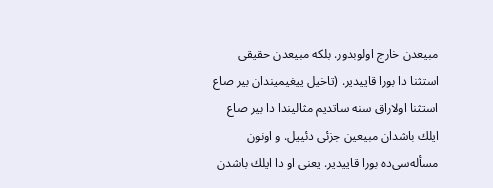مبیعدن خارج اولوبدور. بلكه مبیعدن حقیقی استثنا دا بورا قاییدیر. (تاخیل ییغیمیندان بیر صاع استثنا اولاراق سنه ساتدیم مثالیندا دا بیر صاع ایلك باشدان مبیعین جزئی دئییل. و اونون مسأله‌سی‌ده بورا قاییدیر. یعنی او دا ایلك باشدن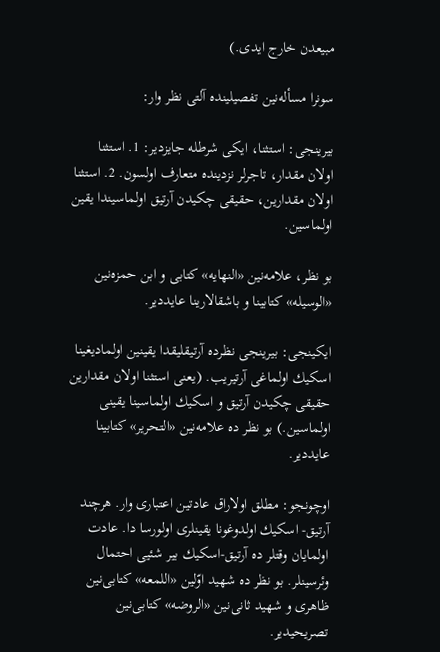مبیعدن خارج ایدی.)

سونرا مسأله‌نین تفصیلینده آلتی نظر وار:

بیرینجی: استثنا، ایكی شرطله جایزدیر: 1. استثنا اولان مقدار، تاجرلر نزدینده متعارف اولسون. 2. استثنا اولان مقدارین، حقیقی چكیدن آرتیق اولماسیندا یقین اولماسین.

بو نظر، علامه‌نین «النهایه» كتابی و ابن حمزه‌نین «الوسیله» كتابینا و باشقالارینا عایددیر.

ایكینجی: بیرینجی نظرده آرتیقلیقدا یقینین اولمادیغینا اسكیك اولماغی آرتیریب. (یعنی استثنا اولان مقدارین حقیقی چكیدن آرتیق و اسكیك اولماسینا یقینی اولماسین.) بو نظر ده علامه‌نین «التحریر» كتابینا عایددیر.

اوچونجو: مطلق اولاراق عادتین اعتباری وار. هرچند آرتیق- اسكیك اولدوغونا یقینلری اولورسا دا. عادت اولمایان وقتلر ده آرتیق-اسكیك بیر شئیی احتمال وئرسینلر. بو نظر ده شهید اوّلین «اللمعه» كتابی‌نین ظاهری و شهید ثانی‌نین «الروضه» كتابی‌نین تصریحیدیر.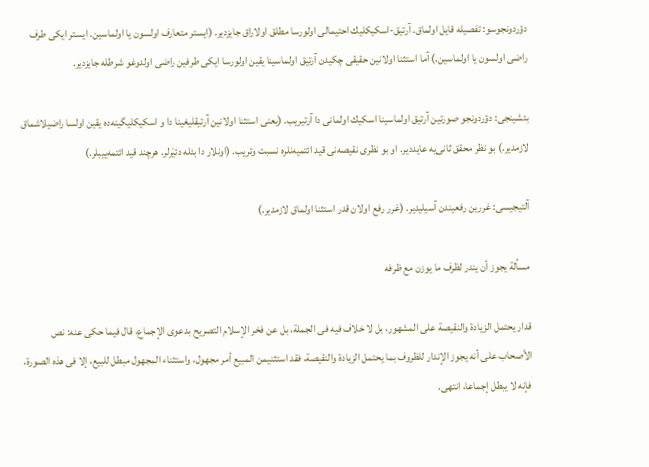دؤردونجوسو: تفصیله قایل اولماق. آرتیق-اسكیكلیك احتیمالی اولورسا مطلق اولاراق جایزدیر. (ایستر متعارف اولسون یا اولماسین. ایستر ایكی طرف راضی اولسون یا اولماسین.) آما استثنا اولانین حقیقی چكیدن آرتیق اولماسینا یقین اولورسا ایكی طرفین راضی اولدوغو شرطله جایزدیر.

بئشینجی: دؤردونجو صورتین آرتیق اولماسینا اسكیك اولمانی دا آرتیریب. (یعنی استثنا اولانین آرتیقلیغینا دا و اسكیكلیگینه‌ده یقین اولسا راضیلاشماق لازمدیر.) بو نظر محقق ثانی‌یه عایددیر. او بو نظری نقیصه‌نی قید ائتمیه‌نلره نسبت وئریب. (اونلار دا بئله دئیَرلر. هرچند قید ائتمه‌ییبلر.)

آلتیجیسی: غررین رفعیندن آسیلیدیر. (غرر رفع اولان قدر استثنا اولماق لازمدیر.)

مسألة یجوز أن یندر لظرف ما یوزن مع ظرفه

قدار یحتمل الزیادة والنقیصة على المشهور، بل لا خلاف فیه فی الجملة، بل عن فخر الإسلام التصریح بدعوى الإجماع، قال فیما حكی عنه: نص الأصحاب على أنه یجوز الإندار للظروف بما یحتمل الزیادة والنقیصة، فقد استثنیمن المبیع أمر مجهول، واستثناء المجهول مبطل للبیع، إلا فی هذه الصورة، فإنه لا یبطل إجماعا، انتهى.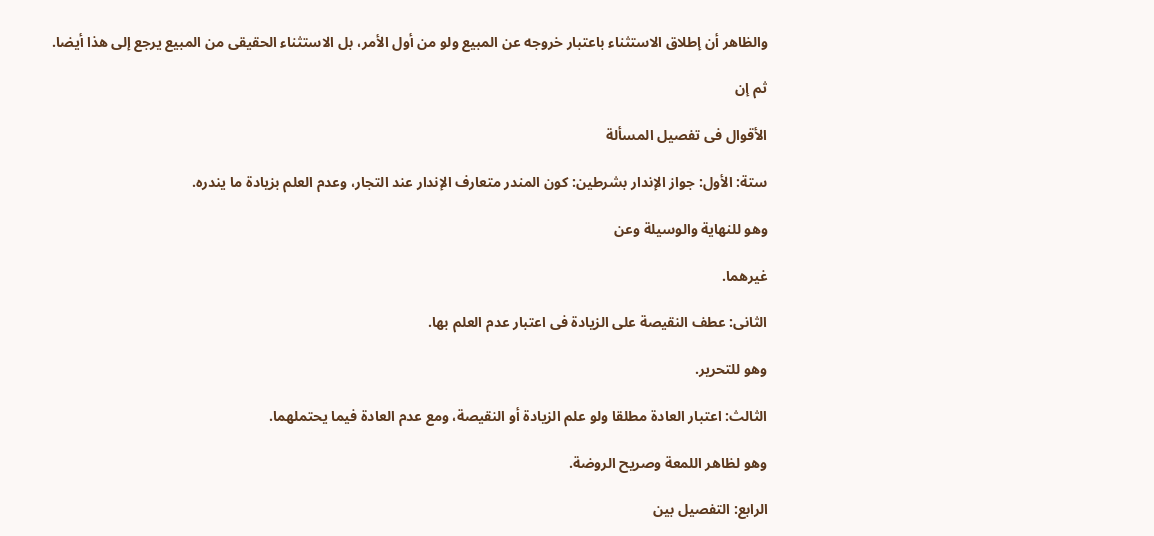والظاهر أن إطلاق الاستثناء باعتبار خروجه عن المبیع ولو من أول الأمر، بل الاستثناء الحقیقی من المبیع یرجع إلى هذا أیضا.

ثم إن

الأقوال فی تفصیل المسألة

ستة: الأول: جواز الإندار بشرطین: كون المندر متعارف الإندار عند التجار، وعدم العلم بزیادة ما یندره.

وهو للنهایة والوسیلة وعن

غیرهما.

الثانی: عطف النقیصة على الزیادة فی اعتبار عدم العلم بها.

وهو للتحریر.

الثالث: اعتبار العادة مطلقا ولو علم الزیادة أو النقیصة، ومع عدم العادة فیما یحتملهما.

وهو لظاهر اللمعة وصریح الروضة.

الرابع: التفصیل بین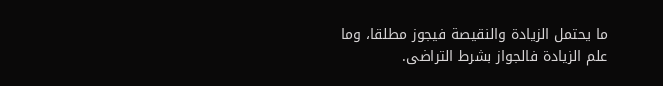ما یحتمل الزیادة والنقیصة فیجوز مطلقا، وما علم الزیادة فالجواز بشرط التراضی.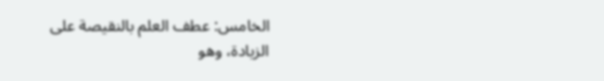الخامس: عطف العلم بالنقیصة على الزیادة، وهو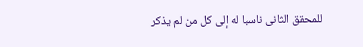للمحقق الثانی ناسبا له إلى كل من لم یذكر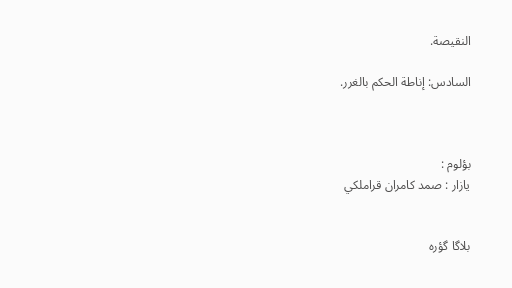النقیصة.

السادس: إناطة الحكم بالغرر.



بؤلوم :
یازار : صمد كامران قراملكي


بلاگا گؤره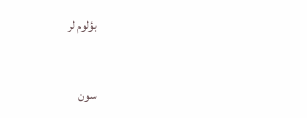بؤلوم لر



سون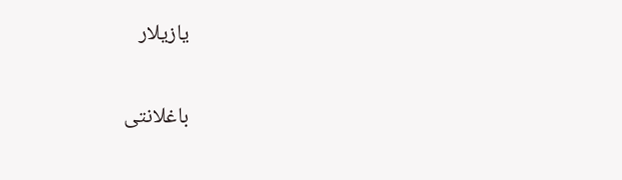یازیلار

باغلانتی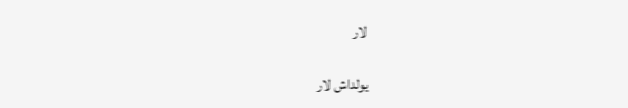لار

یولداش لار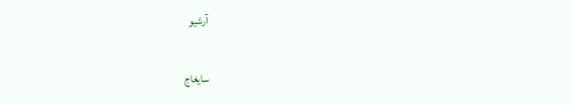آرشیو

سایغاج